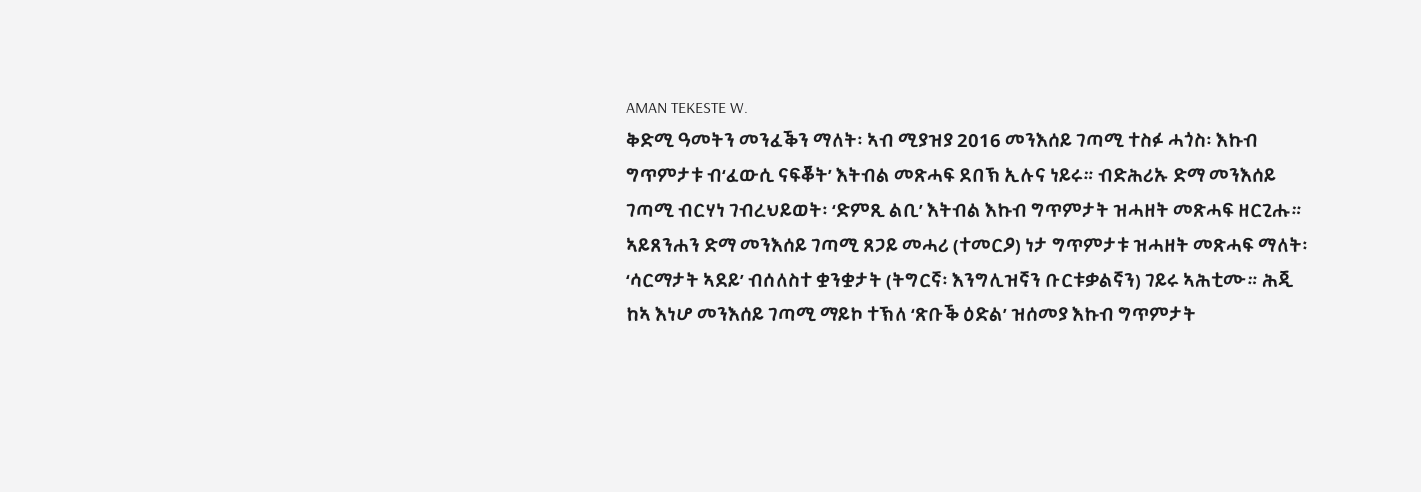AMAN TEKESTE W.
ቅድሚ ዓመትን መንፈቕን ማለት፡ ኣብ ሚያዝያ 2016 መንእሰይ ገጣሚ ተስፉ ሓጎስ፡ እኩብ ግጥምታቱ ብ‘ፈውሲ ናፍቖት’ እትብል መጽሓፍ ደበኽ ኢሉና ነይሩ። ብድሕሪኡ ድማ መንእሰይ ገጣሚ ብርሃነ ገብረህይወት፡ ‘ድምጺ ልቢ’ እትብል እኩብ ግጥምታት ዝሓዘት መጽሓፍ ዘርጊሑ። ኣይጸንሐን ድማ መንእሰይ ገጣሚ ጸጋይ መሓሪ (ተመርዖ) ነታ ግጥምታቱ ዝሓዘት መጽሓፍ ማለት፡ ‘ሳርማታት ኣደይ’ ብሰለስተ ቋንቋታት (ትግርኛ፡ እንግሊዝኛን ቡርቱቃልኛን) ገይሩ ኣሕቲሙ። ሕጂ ከኣ እነሆ መንእሰይ ገጣሚ ማይኮ ተኽለ ‘ጽቡቕ ዕድል’ ዝሰመያ እኩብ ግጥምታት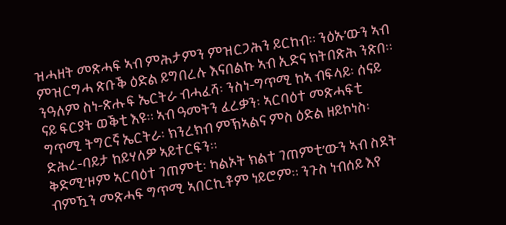ዝሓዘት መጽሓፍ ኣብ ምሕታምን ምዝርጋሕን ይርከብ። ንዕኡ’ውን ኣብ ምዝርግሓ ጽቡቕ ዕድል ይግበረሉ እናበልኩ ኣብ ኢድና ክትበጽሕ ንጽበ። ንዓለም ስነ-ጽሑፍ ኤርትራ ብሓፈሻ፡ ንስነ-ግጥሚ ከኣ ብፍላይ፡ ሰናይ ናይ ፍርያት ወቕቲ እዩ። ኣብ ዓመትን ፈረቃን፡ ኣርባዕተ መጽሓፍቲ ግጥሚ ትግርኛ ኤርትራ፡ ክንረክብ ምኽኣልና ምስ ዕድል ዘይኮነስ፡ ድሕረ-ባይታ ከይሃለዎ ኣይተርፍን።
ቅድሚ’ዞም ኣርባዕተ ገጠምቲ፡ ካልኦት ክልተ ገጠምቲ’ውን ኣብ ስደት ብምዃን መጽሓፍ ግጥሚ ኣበርኪቶም ነይሮም። ንጉስ ነብሰይ እየ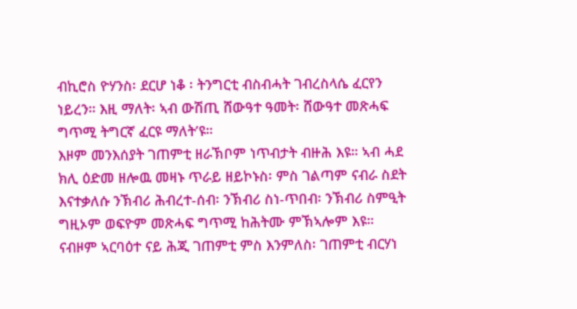ብኪሮስ ዮሃንስ፡ ደርሆ ነቆ ፡ ትንግርቲ ብስብሓት ገብረስላሴ ፈርየን ነይረን። እዚ ማለት፡ ኣብ ውሽጢ ሸውዓተ ዓመት፡ ሸውዓተ መጽሓፍ ግጥሚ ትግርኛ ፈርዩ ማለት’ዩ።
እዞም መንእሰያት ገጠምቲ ዘራኽቦም ነጥብታት ብዙሕ እዩ። ኣብ ሓደ ክሊ ዕድመ ዘሎዉ መዛኑ ጥራይ ዘይኮኑስ፡ ምስ ገልጣም ናብራ ስደት እናተቃለሱ ንኽብሪ ሕብረተ-ሰብ፡ ንኽብሪ ስነ-ጥበብ፡ ንኽብሪ ስምዒት ግዚኦም ወፍዮም መጽሓፍ ግጥሚ ከሕትሙ ምኽኣሎም እዩ። ናብዞም ኣርባዕተ ናይ ሕጂ ገጠምቲ ምስ እንምለስ፡ ገጠምቲ ብርሃነ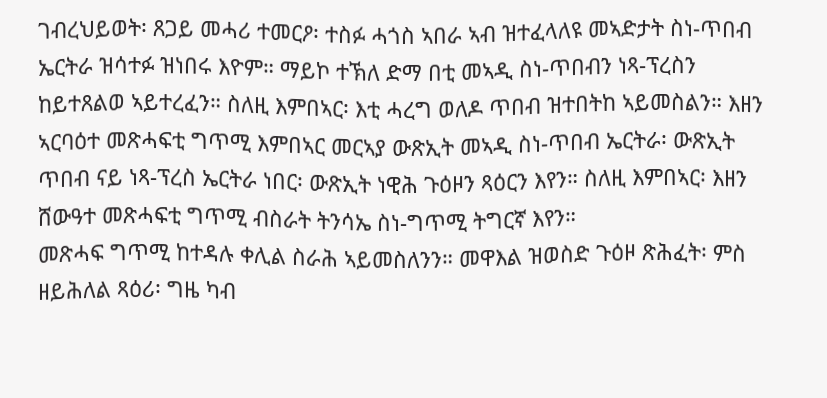ገብረህይወት፡ ጸጋይ መሓሪ ተመርዖ፡ ተስፉ ሓጎስ ኣበራ ኣብ ዝተፈላለዩ መኣድታት ስነ-ጥበብ ኤርትራ ዝሳተፉ ዝነበሩ እዮም። ማይኮ ተኽለ ድማ በቲ መኣዲ ስነ-ጥበብን ነጻ-ፕረስን ከይተጸልወ ኣይተረፈን። ስለዚ እምበኣር፡ እቲ ሓረግ ወለዶ ጥበብ ዝተበትከ ኣይመስልን። እዘን ኣርባዕተ መጽሓፍቲ ግጥሚ እምበኣር መርኣያ ውጽኢት መኣዲ ስነ-ጥበብ ኤርትራ፡ ውጽኢት ጥበብ ናይ ነጻ-ፕረስ ኤርትራ ነበር፡ ውጽኢት ነዊሕ ጉዕዞን ጻዕርን እየን። ስለዚ እምበኣር፡ እዘን ሸውዓተ መጽሓፍቲ ግጥሚ ብስራት ትንሳኤ ስነ-ግጥሚ ትግርኛ እየን።
መጽሓፍ ግጥሚ ከተዳሉ ቀሊል ስራሕ ኣይመስለንን። መዋእል ዝወስድ ጉዕዞ ጽሕፈት፡ ምስ ዘይሕለል ጻዕሪ፡ ግዜ ካብ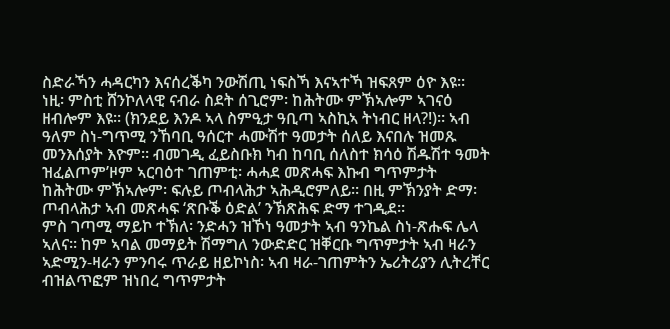ስድራኻን ሓዳርካን እናሰረቕካ ንውሽጢ ነፍስኻ እናኣተኻ ዝፍጸም ዕዮ እዩ። ነዚ፡ ምስቲ ሸንኮለላዊ ናብራ ስደት ሰጊሮም፡ ከሕትሙ ምኽኣሎም ኣገናዕ ዘብሎም እዩ። (ክንደይ እንዶ ኣላ ስምዒታ ዓቢጣ ኣስኪኣ ትነብር ዘላ?!)። ኣብ ዓለም ስነ-ግጥሚ ንኸባቢ ዓሰርተ ሓሙሽተ ዓመታት ሰለይ እናበሉ ዝመጹ መንእሰያት እዮም። ብመገዲ ፈይስቡክ ካብ ከባቢ ሰለስተ ክሳዕ ሽዱሽተ ዓመት ዝፈልጦም’ዞም ኣርባዕተ ገጠምቲ፡ ሓሓደ መጽሓፍ እኩብ ግጥምታት ከሕትሙ ምኽኣሎም፡ ፍሉይ ጦብላሕታ ኣሕዲሮምለይ። በዚ ምኽንያት ድማ፡ ጦብላሕታ ኣብ መጽሓፍ ‘ጽቡቕ ዕድል’ ንኽጽሕፍ ድማ ተገዲደ።
ምስ ገጣሚ ማይኮ ተኽለ፡ ንድሓን ዝኾነ ዓመታት ኣብ ዓንኬል ስነ-ጽሑፍ ሌላ ኣለና። ከም ኣባል መማይት ሽማግለ ንውድድር ዝቐርቡ ግጥምታት ኣብ ዛራን ኣድሚን-ዛራን ምንባሩ ጥራይ ዘይኮነስ፡ ኣብ ዛራ-ገጠምትን ኤሪትሪያን ሊትረቸር ብዝልጥፎም ዝነበረ ግጥምታት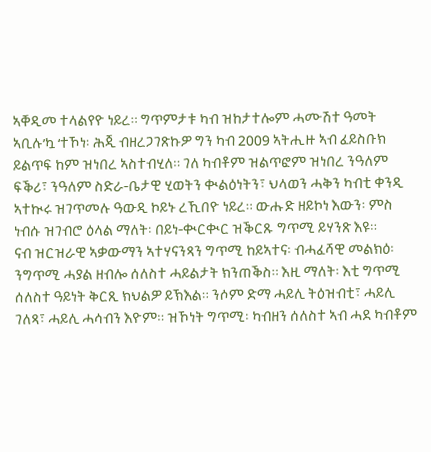ኣቐዲመ ተላልየዮ ነይረ። ግጥምታቱ ካብ ዝከታተሎም ሓሙሽተ ዓመት ኣቢሉ’ኳ ‘ተኾነ፡ ሕጂ ብዘረጋገጽኩዎ ግን ካብ 2009 ኣትሒዙ ኣብ ፈይስቡክ ይልጥፍ ከም ዝነበረ ኣስተብሂለ። ገለ ካብቶም ዝልጥፎም ዝነበረ ንዓለም ፍቕሪ፣ ንዓለም ስድራ-ቤታዊ ሂወትን ቊልዕነትን፣ ህላወን ሓቅን ካብቲ ቀንዲ ኣተኲሩ ዝገጥመሉ ዓውዲ ኮይኑ ረኺበዮ ነይረ። ውሑድ ዘይኮነ እውን፡ ምስ ነብሱ ዝገብሮ ዕላል ማለት፡ በይነ-ቊርቊር ዝቕርጹ ግጥሚ ይሃንጽ እዩ።
ናብ ዝርዝራዊ ኣቃውማን ኣተሃናንጻን ግጥሚ ከይኣተና፡ ብሓፈሻዊ መልክዕ፡ ንግጥሚ ሓያል ዘብሎ ሰለስተ ሓይልታት ክንጠቕስ። እዚ ማለት፡ እቲ ግጥሚ ሰለስተ ዓይነት ቅርጺ ክህልዎ ይኽእል። ንሶም ድማ ሓይሊ ትዕዝብቲ፣ ሓይሊ ገለጻ፣ ሓይሊ ሓሳብን እዮም። ዝኾነት ግጥሚ፡ ካብዘን ሰለስተ ኣብ ሓደ ካብቶም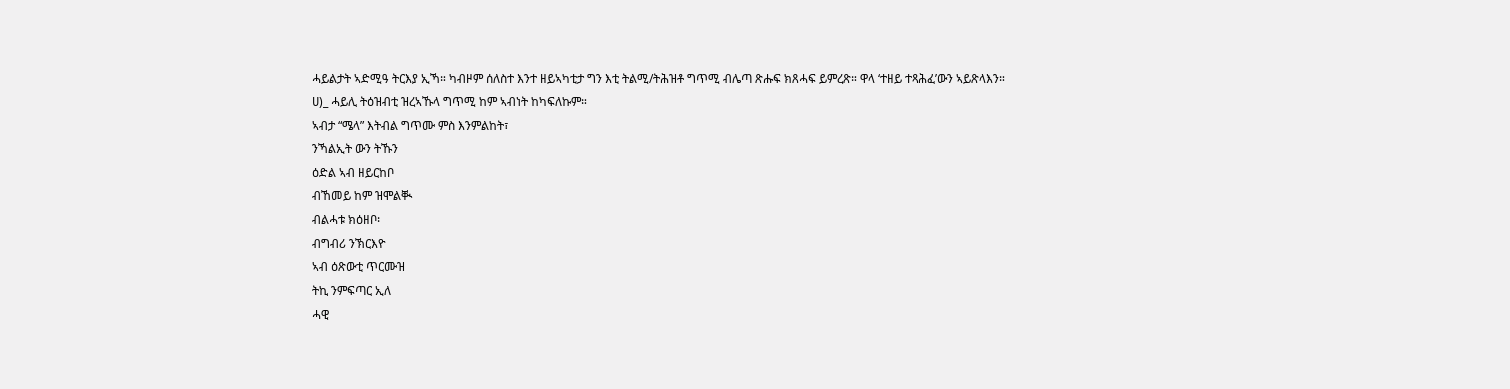ሓይልታት ኣድሚዓ ትርእያ ኢኻ። ካብዞም ሰለስተ እንተ ዘይኣካቲታ ግን እቲ ትልሚ/ትሕዝቶ ግጥሚ ብሌጣ ጽሑፍ ክጸሓፍ ይምረጽ። ዋላ ‘ተዘይ ተጻሕፈ’ውን ኣይጽላእን።
ሀ)_ ሓይሊ ትዕዝብቲ ዝረኣኹላ ግጥሚ ከም ኣብነት ከካፍለኩም።
ኣብታ “ሜላ” እትብል ግጥሙ ምስ እንምልከት፣
ንኻልኢት ውን ትኹን
ዕድል ኣብ ዘይርከቦ
ብኸመይ ከም ዝሞልቚ
ብልሓቱ ክዕዘቦ፡
ብግብሪ ንኽርእዮ
ኣብ ዕጽውቲ ጥርሙዝ
ትኪ ንምፍጣር ኢለ
ሓዊ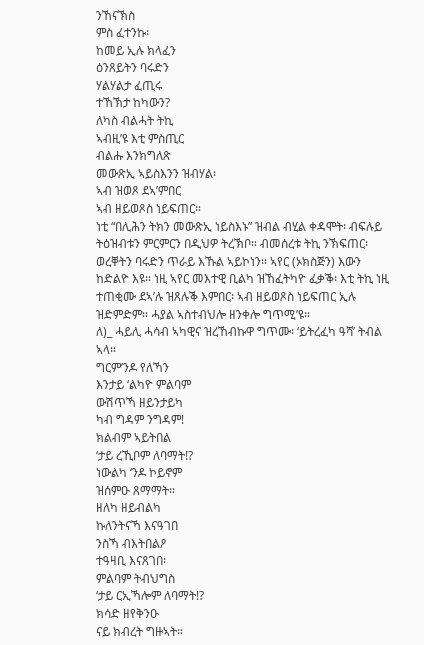ንኸናኽስ
ምስ ፈተንኩ፡
ከመይ ኢሉ ክላፈን
ዕንጸይትን ባሩድን
ሃልሃልታ ፈጢሩ
ተኸኽታ ከካውን?
ለካስ ብልሓት ትኪ
ኣብዚ’ዩ እቲ ምስጢር
ብልሑ እንክግለጽ
መውጽኢ ኣይስእንን ዝብሃል፡
ኣብ ዝወጾ ደኣ’ምበር
ኣብ ዘይወጾስ ነይፍጠር።
ነቲ “በሊሕን ትክን መውጽኢ ነይስእኑ” ዝብል ብሂል ቀዳሞት፡ ብፍሉይ ትዕዝብቱን ምርምርን በዲህዎ ትረኽቦ። ብመሰረቱ ትኪ ንኽፍጠር፡ ወረቐትን ባሩድን ጥራይ እኹል ኣይኮነን። ኣየር (ኦክስጅን) እውን ከድልዮ እዩ። ነዚ ኣየር መእተዊ ቢልካ ዝኸፈትካዮ ፈቃቕ፡ እቲ ትኪ ነዚ ተጠቂሙ ደኣ’ሉ ዝጸሉቕ እምበር፡ ኣብ ዘይወጾስ ነይፍጠር ኢሉ ዝድምድም። ሓያል ኣስተብህሎ ዘንቀሎ ግጥሚ’ዩ።
ለ)_ ሓይሊ ሓሳብ ኣካዊና ዝረኸብኩዋ ግጥሙ፡ ‘ይትረፈካ ዓሻ’ ትብል ኣላ።
ግርም’ንዶ የለኻን
እንታይ ‘ልካዮ ምልባም
ውሽጥኻ ዘይንታይካ
ካብ ግዳም ንግዳም!
ክልብም ኣይትበል
‘ታይ ረኺቦም ለባማት!?
ነውልካ ‘ንዶ ኮይኖም
ዝሰምዑ ጸማማት።
ዘለካ ዘይብልካ
ኩለንትናኻ እናዓገበ
ንስኻ ብእትበልዖ
ተዓዛቢ እናጸገበ፡
ምልባም ትብህግስ
‘ታይ ርኢኻሎም ለባማት!?
ክሳድ ዘየቅንዑ
ናይ ክብረት ግዙኣት።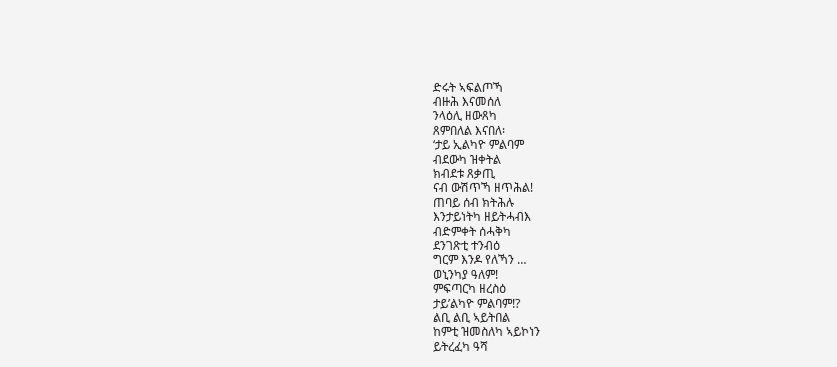ድሩት ኣፍልጦኻ
ብዙሕ እናመሰለ
ንላዕሊ ዘውጸካ
ጸምበለል እናበለ፡
‘ታይ ኢልካዮ ምልባም
ብደውካ ዝቀትል
ክብደቱ ጸቃጢ
ናብ ውሽጥኻ ዘጥሕል!
ጠባይ ሰብ ክትሕሉ
እንታይነትካ ዘይትሓብእ
ብድምቀት ሰሓቅካ
ደንገጽቲ ተንብዕ
ግርም እንዶ የለኻን …
ወኒንካያ ዓለም!
ምፍጣርካ ዘረስዕ
ታይ’ልካዮ ምልባም!?
ልቢ ልቢ ኣይትበል
ከምቲ ዝመስለካ ኣይኮነን
ይትረፈካ ዓሻ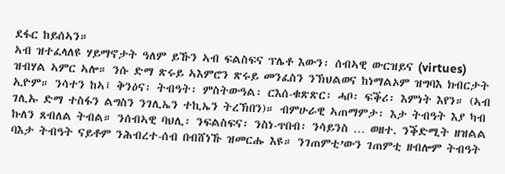ደፋር ከይሰኣን።
ኣብ ዝተፈላለዩ ሃይማኖታት ዓለም ይኹን ኣብ ፍልስፍና ፕሌቶ እውን፡ ሰብኣዊ ውርዝይና (virtues) ዝብሃል ኣምር ኣሎ። ንሱ ድማ ጽሩይ ኣእምሮን ጽሩይ መንፈስን ንኽህልወና ከነማልኦም ዝግባእ ክብርታት ኢዮም። ንሳተን ከኣ፤ ቅንዕና፡ ትብዓት፡ ምስትውዓል፡ ርእሰ-ቁጽጽር፡ ሓቦ፡ ፍቕሪ፡ እምነት እየን። (ኣብ ገሊኡ ድማ ተስፋን ልግስን ንገሊኤን ተኪኤን ትረኽበን)። ብምሁራዊ ኣጠማምታ፡ እታ ትብዓት እያ ካብ ኩለን ጸብለል ትብል። ንሰብኣዊ ባህሊ፡ ንፍልስፍና፡ ንስነ-ጥበብ፡ ንሳይንስ … ወዘተ. ንቕድሚት ዘዝልል ባእታ ትብዓት ናይቶም ንሕብረተ-ሰብ በብሸነኹ ዝመርሑ እዩ። ንገጠምቲ’ውን ገጠምቲ ዘብሎም ትብዓት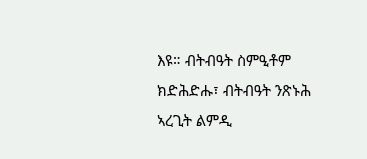እዩ። ብትብዓት ስምዒቶም ክድሕድሑ፣ ብትብዓት ንጽኑሕ ኣረጊት ልምዲ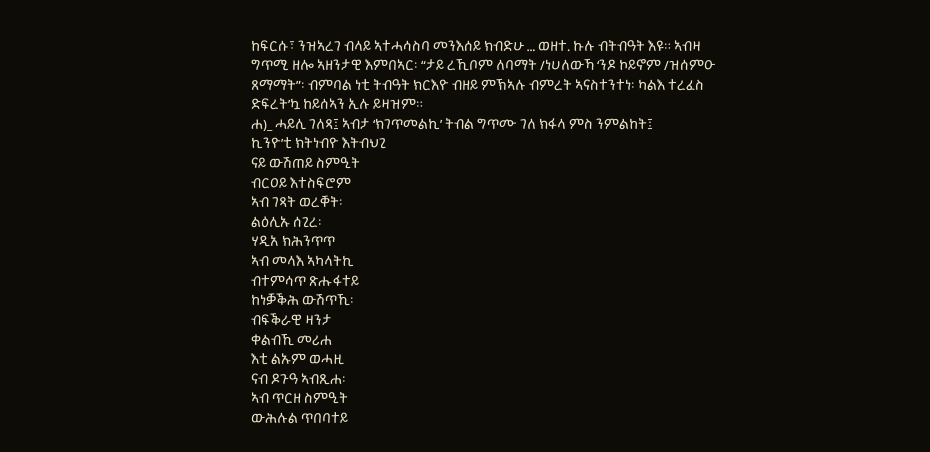ከፍርሱ፣ ንዝኣረገ ብላይ ኣተሓሳስባ መንእሰይ ክብድሁ … ወዘተ. ኩሉ ብትብዓት እዩ። ኣብዛ ግጥሚ ዘሎ ኣዘንታዊ እምበኣር፡ “ታይ ረኺቦም ለባማት /ነሀለውኻ ‘ንዶ ኮይኖም /ዝሰምዑ ጸማማት”፡ ብምባል ነቲ ትብዓት ክርእዮ ብዘይ ምኽኣሉ ብምረት ኣናስተንተነ፡ ካልእ ተረፈስ ድፍረት’ኳ ከይሰኣን ኢሉ ይዛዝም።
ሐ)_ ሓይሊ ገለጻ፤ ኣብታ ‘ክገጥመልኪ’ ትብል ግጥሙ ገለ ክፋላ ምስ ንምልከት፤
ኪንዮ’ቲ ክትነብዮ እትብህጊ
ናይ ውሽጠይ ስምዒት
ብርዐይ እተስፍሮም
ኣብ ገጻት ወረቐት፡
ልዕሊኡ ሰጊረ፡
ሃዲአ ክሕንጥጥ
ኣብ መላእ ኣካላትኪ
ብተምሳጥ ጽሑፋተይ
ከነቓቕሕ ውሽጥኺ፡
ብፍቕራዊ ዛንታ
ቀልብኺ መሪሐ
እቲ ልኡም ወሓዚ
ናብ ዶጉዓ ኣብጺሐ፡
ኣብ ጥርዘ ስምዒት
ውሕሉል ጥበባተይ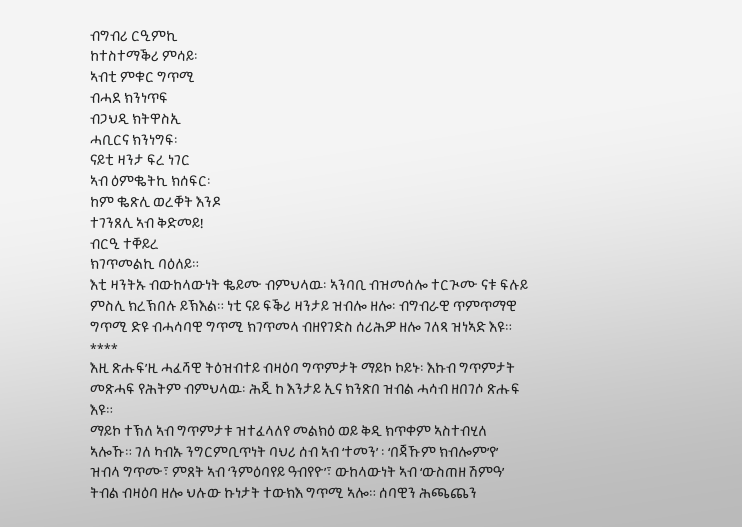ብግብሪ ርዒምኪ
ከተስተማቕሪ ምሳይ፡
ኣብቲ ምቁር ግጥሚ
ብሓደ ክንነጥፍ
ብጋህዲ ክትዋስኢ
ሓቢርና ክንነግፍ፡
ናይቲ ዛንታ ፍረ ነገር
ኣብ ዕምቈትኪ ክሰፍር፡
ከም ቈጽሊ ወረቐት እንዶ
ተገንጸሊ ኣብ ቅድመይ!
ብርዒ ተቐይረ
ክገጥመልኪ ባዕለይ።
እቲ ዛንትኡ ብውከላውነት ቈይሙ ብምህላዉ፡ ኣንባቢ ብዝመሰሎ ተርጒሙ ናቱ ፍሉይ ምስሊ ክረኽበሉ ይኽእል። ነቲ ናይ ፍቕሪ ዛንታይ ዝብሎ ዘሎ፡ ብግብራዊ ጥምጥማዊ ግጥሚ ድዩ ብሓሳባዊ ግጥሚ ክገጥመላ ብዘየገድስ ሰሪሕዎ ዘሎ ገለጻ ዝነኣድ እዩ።
****
እዚ ጽሑፍ’ዚ ሓፈሻዊ ትዕዝብተይ ብዛዕባ ግጥምታት ማይኮ ኮይኑ፡ እኩብ ግጥምታት መጽሓፍ የሕትም ብምህላዉ፡ ሕጂ ከ እንታይ ኢና ክንጽበ ዝብል ሓሳብ ዘበገሶ ጽሑፍ እዩ።
ማይኮ ተኽለ ኣብ ግጥምታቱ ዝተፈላለየ መልክዕ ወይ ቅዲ ክጥቀም ኣስተብሂለ ኣሎኹ። ገለ ካብኡ ንግርምቢጥነት ባህሪ ሰብ ኣብ ‘ተመን’ ፡ ‘በጃኹም ክብሎም’የ’ ዝብላ ግጥሙ፣ ምጸት ኣብ ‘ንምዕባየይ ዓብየዮ’፣ ውከላውነት ኣብ ‘ውስጠዘ ሽምዓ’ ትብል ብዛዕባ ዘሎ ህሉው ኩነታት ተውክእ ግጥሚ ኣሎ። ሰባዊን ሕጫጨን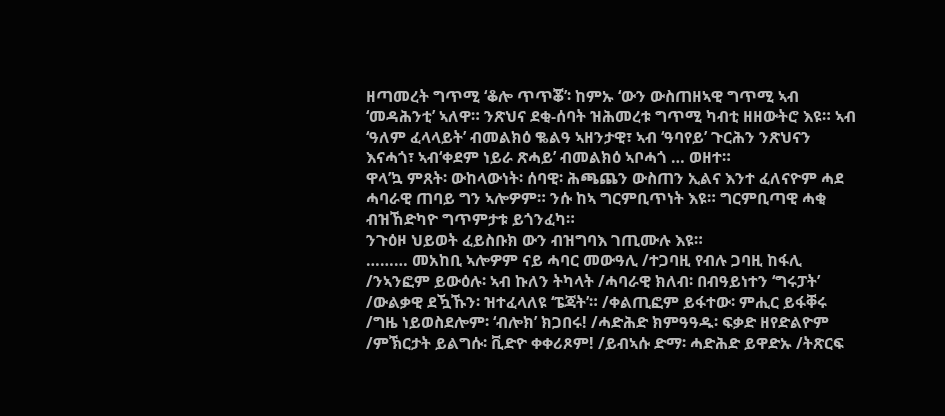ዘጣመረት ግጥሚ ‘ቆሎ ጥጥቖ’፡ ከምኡ ‘ውን ውስጠዘኣዊ ግጥሚ ኣብ ‘መዳሕንቲ’ ኣለዋ። ንጽህና ደቂ-ሰባት ዝሕመረቱ ግጥሚ ካብቲ ዘዘውትሮ እዩ። ኣብ ‘ዓለም ፈላላይት’ ብመልክዕ ቈልዓ ኣዘንታዊ፣ ኣብ ‘ዓባየይ’ ጉርሕን ንጽህናን እናሓጎ፣ ኣብ‘ቀደም ነይራ ጽሓይ’ ብመልክዕ ኣቦሓጎ … ወዘተ።
ዋላ’ኳ ምጸት፡ ውከላውነት፡ ሰባዊ፡ ሕጫጨን ውስጠን ኢልና እንተ ፈለናዮም ሓደ ሓባራዊ ጠባይ ግን ኣሎዎም። ንሱ ከኣ ግርምቢጥነት እዩ። ግርምቢጣዊ ሓቂ ብዝኸድካዮ ግጥምታቱ ይጎንፈካ።
ንጉዕዞ ህይወት ፈይስቡክ ውን ብዝግባእ ገጢሙሉ እዩ።
……… መአከቢ ኣሎዎም ናይ ሓባር መውዓሊ /ተጋባዚ የብሉ ጋባዚ ከፋሊ /ንኣንፎም ይውዕሉ፡ ኣብ ኩለን ትካላት /ሓባራዊ ክለብ፡ በብዓይነተን ‘ግሩፓት’ /ውልቃዊ ደዃኹን፡ ዝተፈላለዩ ‘ፔጃት’። /ቀልጢፎም ይፋተው፡ ምሒር ይፋቐሩ /ግዜ ነይወስደሎም፡ ‘ብሎክ’ ክጋበሩ! /ሓድሕድ ክምዓዓዱ፡ ፍቃድ ዘየድልዮም /ምኽርታት ይልግሱ፡ ቪድዮ ቀቀሪጾም! /ይብኣሱ ድማ፡ ሓድሕድ ይዋድኡ /ትጽርፍ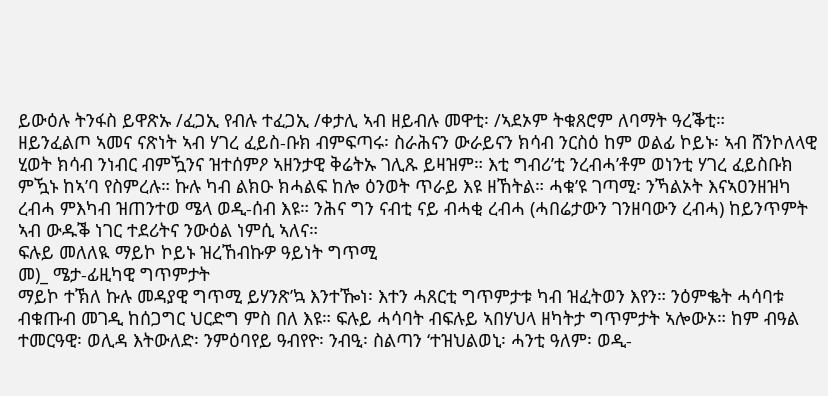ይውዕሉ ትንፋስ ይዋጽኡ /ፈጋኢ የብሉ ተፈጋኢ /ቀታሊ ኣብ ዘይብሉ መዋቲ፡ /ኣደኦም ትቁጸሮም ለባማት ዓረቕቲ።
ዘይንፈልጦ ኣመና ናጽነት ኣብ ሃገረ ፈይስ-ቡክ ብምፍጣሩ፡ ስራሕናን ውራይናን ክሳብ ንርስዕ ከም ወልፊ ኮይኑ፡ ኣብ ሸንኮለላዊ ሂወት ክሳብ ንነብር ብምዃንና ዝተሰምዖ ኣዘንታዊ ቅሬትኡ ገሊጹ ይዛዝም። እቲ ግብሪ’ቲ ንረብሓ’ቶም ወነንቲ ሃገረ ፈይስቡክ ምዃኑ ከኣ’ባ የስምረሉ። ኩሉ ካብ ልክዑ ክሓልፍ ከሎ ዕንወት ጥራይ እዩ ዘኸትል። ሓቁ’ዩ ገጣሚ፡ ንኻልኦት እናኣዐንዘዝካ ረብሓ ምእካብ ዝጠንተወ ሜላ ወዲ-ሰብ እዩ። ንሕና ግን ናብቲ ናይ ብሓቂ ረብሓ (ሓበሬታውን ገንዘባውን ረብሓ) ከይንጥምት ኣብ ውዱቕ ነገር ተደሪትና ንውዕል ነምሲ ኣለና።
ፍሉይ መለለዪ ማይኮ ኮይኑ ዝረኸብኩዎ ዓይነት ግጥሚ
መ)_ ሜታ-ፊዚካዊ ግጥምታት
ማይኮ ተኽለ ኩሉ መዳያዊ ግጥሚ ይሃንጽ’ኳ እንተዀነ፡ እተን ሓጸርቲ ግጥምታቱ ካብ ዝፈትወን እየን። ንዕምቈት ሓሳባቱ ብቁጡብ መገዲ ከሰጋግር ህርድግ ምስ በለ እዩ። ፍሉይ ሓሳባት ብፍሉይ ኣበሃህላ ዘካትታ ግጥምታት ኣሎውኦ። ከም ብዓል ተመርዓዊ፡ ወሊዳ እትውለድ፡ ንምዕባየይ ዓብየዮ፡ ንብዒ፡ ስልጣን ‘ተዝህልወኒ፡ ሓንቲ ዓለም፡ ወዲ-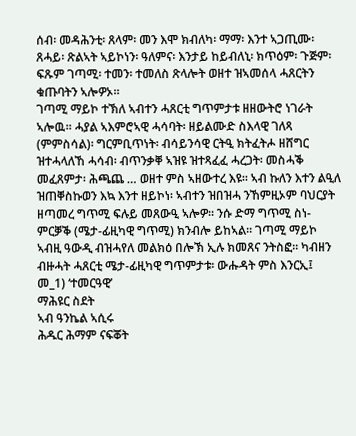ሰብ፡ መዳሕንቲ፡ ጸላም፡ መን እሞ ክብለካ፡ ማማ፡ እንተ ኣጋጢሙ፡ ጸሓይ፡ ጽልኣት ኣይኮነን፡ ዓለምና፡ እንታይ ከይብለኒ፡ ክጥዕም፡ ጉጅም፡ ፍጹም ገጣሚ፡ ተመን፡ ተመለስ ጽላሎት ወዘተ ዝኣመሰላ ሓጸርትን ቁጡባትን ኣሎዎኦ።
ገጣሚ ማይኮ ተኽለ ኣብተን ሓጸርቲ ግጥምታቱ ዘዘውትሮ ነገራት ኣሎዉ። ሓያል ኣእምሮኣዊ ሓሳባት፡ ዘይልሙድ ስእላዊ ገለጻ (ምምስሳል)፡ ግርምቢጥነት፡ ብሳይንሳዊ ርትዒ ክትፈትሖ ዘሸግር ዝተሓላለኸ ሓሳብ፡ ብጥንቃቐ ኣዝዩ ዝተጻፈፈ ሓረጋት፡ መስሓቕ መፈጸምታ፡ ሕጫጨ … ወዘተ ምስ ኣዘውተረ እዩ። ኣብ ኩለን እተን ልዒለ ዝጠቐስኩወን እኳ እንተ ዘይኮነ፡ ኣብተን ዝበዝሓ ንኸምዚኦም ባህርያት ዘጣመረ ግጥሚ ፍሉይ መጸውዒ ኣሎዎ። ንሱ ድማ ግጥሚ ስነ-ምርቓቕ (ሜታ-ፊዚካዊ ግጥሚ) ክንብሎ ይከኣል። ገጣሚ ማይኮ ኣብዚ ዓውዲ ብዝሓየለ መልክዕ በሎኽ ኢሉ ክመጸና ንትስፎ። ካብዘን ብዙሓት ሓጸርቲ ሜታ-ፊዚካዊ ግጥምታቱ፡ ውሑዳት ምስ እንርኢ፤
መ_1) ‘ተመርዓዊ’
ማሕዩር ስደት
ኣብ ዓንኬል ኣሲሩ
ሕዱር ሕማም ናፍቖት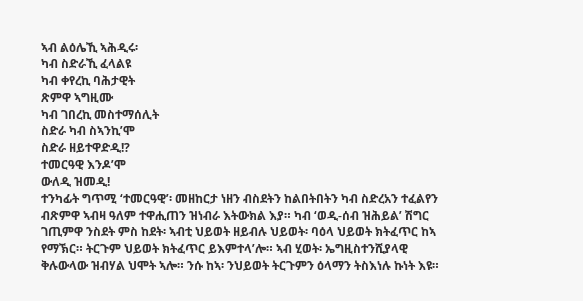ኣብ ልዕሌኺ ኣሕዲሩ፡
ካብ ስድራኺ ፈላልዩ
ካብ ቀየረኪ ባሕታዊት
ጽምዋ ኣግዚሙ
ካብ ገበረኪ መስተማሰሊት
ስድራ ካብ ስኣንኪ’ሞ
ስድራ ዘይተዋድዲ!?
ተመርዓዊ እንዶ’ሞ
ውለዲ ዝመዲ!
ተንካፊት ግጥሚ ‘ተመርዓዊ’፡ መዘከርታ ነዘን ብስደትን ከልበትበትን ካብ ስድረአን ተፈልየን ብጽምዋ ኣብዛ ዓለም ተዋሒጠን ዝነብራ እትውክል እያ። ካብ ‘ወዲ-ሰብ ዝሕይል’ ሽግር ገጢምዋ ንስደት ምስ ከደት፡ ኣብቲ ህይወት ዘይብሉ ህይወት፡ ባዕላ ህይወት ክትፈጥር ከኣ የማኽር። ትርጉም ህይወት ክትፈጥር ይእምተላ’ሎ። ኣብ ሂወት፡ ኤግዚስተንሺያላዊ ቅሉውላው ዝብሃል ህሞት ኣሎ። ንሱ ከኣ፡ ንህይወት ትርጉምን ዕላማን ትስእነሉ ኩነት እዩ።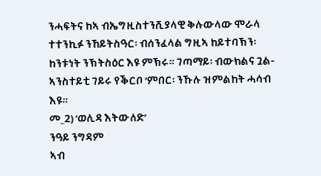ንሓፍትና ከኣ ብኤግዚስተንሺያላዊ ቅሉውላው ሞራላ ተተንኪፉ ንኸይትስዓር፡ ብሰንፈላል ግዚኣ ከይተባኽን፡ ከንቱነት ንኽትስዕር እዩ ምኽሩ። ገጣማይ፡ ብውክልና ጓል-ኣንስተይቲ ገይሩ የቕርቦ ‘ምበር፡ ንኹሉ ዝምልከት ሓሳብ እዩ።
መ_2) ‘ወሊዳ እትውለድ’
ንዓይ ንግዳም
ኣብ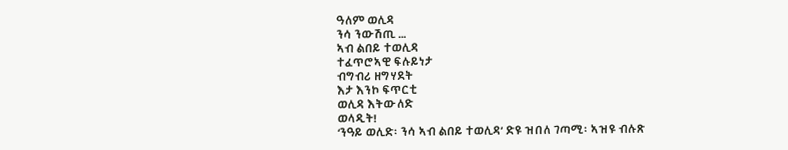ዓለም ወሊዳ
ንሳ ንውሽጢ …
ኣብ ልበይ ተወሊዳ
ተፈጥሮኣዊ ፍሉይነታ
ብግብሪ ዘግሃደት
እታ እንኮ ፍጥርቲ
ወሊዳ እትውለድ
ወላዲት!
‘ንዓይ ወሊድ፡ ንሳ ኣብ ልበይ ተወሊዳ’ ድዩ ዝበለ ገጣሚ፡ ኣዝዩ ብሉጽ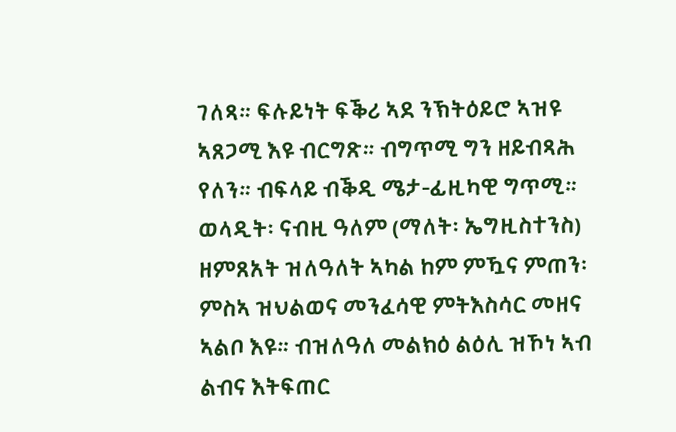ገለጻ። ፍሉይነት ፍቕሪ ኣደ ንኽትዕይሮ ኣዝዩ ኣጸጋሚ እዩ ብርግጽ። ብግጥሚ ግን ዘይብጻሕ የለን። ብፍላይ ብቕዲ ሜታ-ፊዚካዊ ግጥሚ። ወላዲት፡ ናብዚ ዓለም (ማለት፡ ኤግዚስተንስ) ዘምጸአት ዝለዓለት ኣካል ከም ምዃና ምጠን፡ ምስኣ ዝህልወና መንፈሳዊ ምትእስሳር መዘና ኣልቦ እዩ። ብዝለዓለ መልክዕ ልዕሊ ዝኾነ ኣብ ልብና እትፍጠር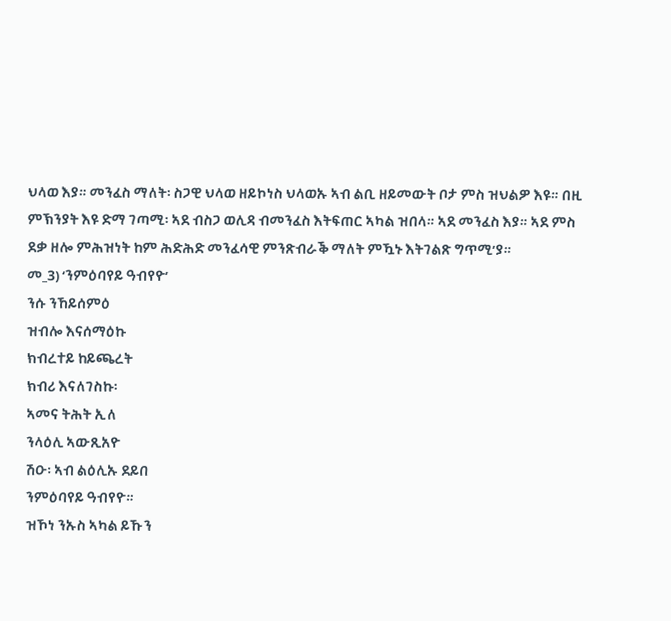ህላወ እያ። መንፈስ ማለት፡ ስጋዊ ህላወ ዘይኮነስ ህላወኡ ኣብ ልቢ ዘይመውት ቦታ ምስ ዝህልዎ እዩ። በዚ ምኽንያት እዩ ድማ ገጣሚ፡ ኣደ ብስጋ ወሊዳ ብመንፈስ እትፍጠር ኣካል ዝበላ። ኣደ መንፈስ እያ። ኣደ ምስ ደቃ ዘሎ ምሕዝነት ከም ሕድሕድ መንፈሳዊ ምንጽብራቕ ማለት ምዃኑ እትገልጽ ግጥሚ’ያ።
መ_3) ‘ንምዕባየይ ዓብየዮ’
ንሱ ንኸይሰምዕ
ዝብሎ እናሰማዕኩ
ክብረተይ ከይጫረት
ክብሪ እናለገስኩ፡
ኣመና ትሕት ኢለ
ንላዕሊ ኣውጺአዮ
ሽዑ፡ ኣብ ልዕሊኡ ደይበ
ንምዕባየይ ዓብየዮ።
ዝኾነ ንኡስ ኣካል ይኹን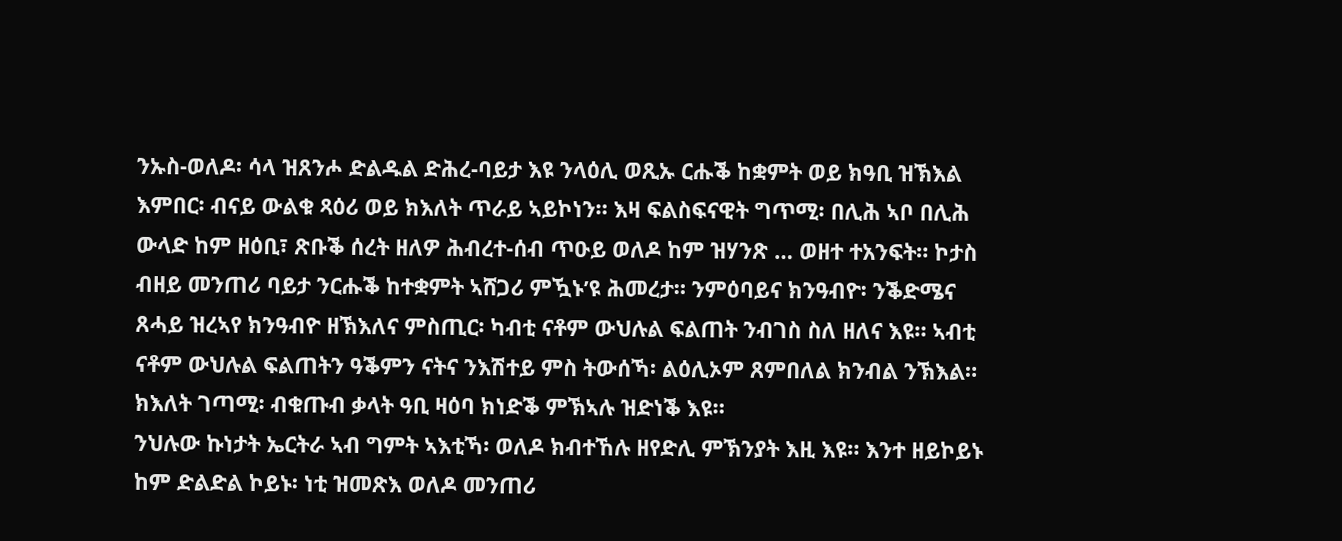ንኡስ-ወለዶ፡ ሳላ ዝጸንሖ ድልዱል ድሕረ-ባይታ እዩ ንላዕሊ ወጺኡ ርሑቕ ከቋምት ወይ ክዓቢ ዝኽእል እምበር፡ ብናይ ውልቁ ጻዕሪ ወይ ክእለት ጥራይ ኣይኮነን። እዛ ፍልስፍናዊት ግጥሚ፡ በሊሕ ኣቦ በሊሕ ውላድ ከም ዘዕቢ፣ ጽቡቕ ሰረት ዘለዎ ሕብረተ-ሰብ ጥዑይ ወለዶ ከም ዝሃንጽ … ወዘተ ተአንፍት። ኮታስ ብዘይ መንጠሪ ባይታ ንርሑቕ ከተቋምት ኣሸጋሪ ምዃኑ’ዩ ሕመረታ። ንምዕባይና ክንዓብዮ፡ ንቕድሜና ጸሓይ ዝረኣየ ክንዓብዮ ዘኽእለና ምስጢር፡ ካብቲ ናቶም ውህሉል ፍልጠት ንብገስ ስለ ዘለና እዩ። ኣብቲ ናቶም ውህሉል ፍልጠትን ዓቕምን ናትና ንእሽተይ ምስ ትውሰኻ፡ ልዕሊኦም ጸምበለል ክንብል ንኽእል። ክእለት ገጣሚ፡ ብቁጡብ ቃላት ዓቢ ዛዕባ ክነድቕ ምኽኣሉ ዝድነቕ እዩ።
ንህሉው ኩነታት ኤርትራ ኣብ ግምት ኣእቲኻ፡ ወለዶ ክብተኸሉ ዘየድሊ ምኽንያት እዚ እዩ። እንተ ዘይኮይኑ ከም ድልድል ኮይኑ፡ ነቲ ዝመጽእ ወለዶ መንጠሪ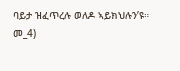ባይታ ዝፈጥረሉ ወለዶ ኣይክህሉን’ዩ።
መ_4)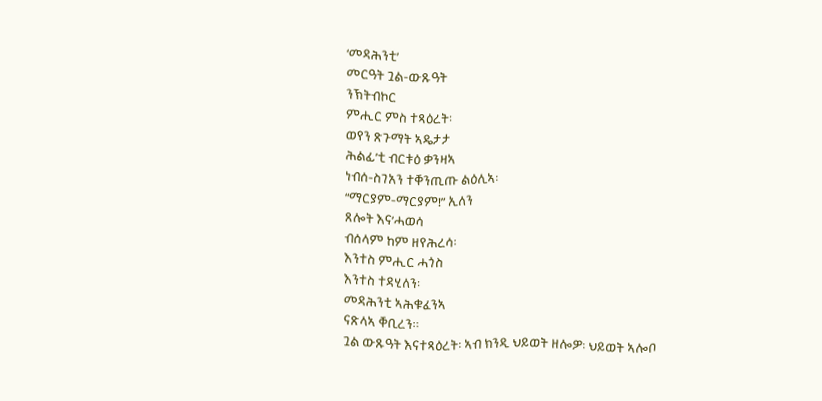‘መዳሕንቲ’
መርዓት ጓል-ውጹዓት
ንኽትብኮር
ምሒር ምስ ተጻዕረት፡
ወየን ጽጉማት ኣዴታታ
ሕልፊ’ቲ ብርቱዕ ቃንዛኣ
ነብሰ-ስገአን ተቐንጢጡ ልዕሊኣ፡
“ማርያም-ማርያም!” ኢለን
ጸሎት እና’ሓወሳ
ብሰላም ከም ዘየሕረሳ፡
እንተስ ምሒር ሓጎስ
እንተስ ተዳሂለን፡
መዳሕንቲ ኣሕቁፈንኣ
ናጽላኣ ቐቢረን።
ጓል ውጹዓት እናተጻዕረት፡ ኣብ ክንዲ ህይወት ዘሎዎ፡ ህይወት ኣሎቦ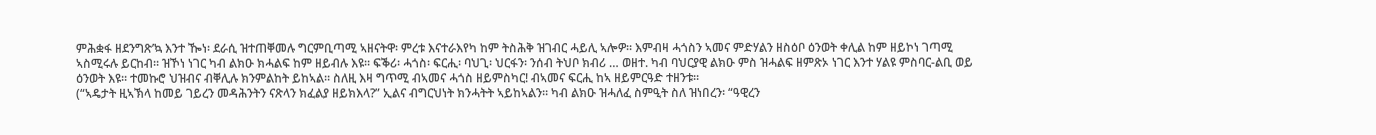ምሕቋፋ ዘደንግጽ’ኳ እንተ ዀነ፡ ደራሲ ዝተጠቐመሉ ግርምቢጣሚ ኣዘናትዋ፡ ምረቱ እናተራእየካ ከም ትስሕቅ ዝገብር ሓይሊ ኣሎዎ። እምብዛ ሓጎስን ኣመና ምድሃልን ዘስዕቦ ዕንወት ቀሊል ከም ዘይኮነ ገጣሚ ኣስሚሩሉ ይርከብ። ዝኾነ ነገር ካብ ልክዑ ክሓልፍ ከም ዘይብሉ እዩ። ፍቕሪ፡ ሓጎስ፡ ፍርሒ፡ ባህጊ፡ ህርፋን፡ ንሰብ ትህቦ ክብሪ … ወዘተ. ካብ ባህርያዊ ልክዑ ምስ ዝሓልፍ ዘምጽኦ ነገር እንተ ሃልዩ ምስባር-ልቢ ወይ ዕንወት እዩ። ተመኩሮ ህዝብና ብቐሊሉ ክንምልከት ይከኣል። ስለዚ እዛ ግጥሚ ብኣመና ሓጎስ ዘይምስካር! ብኣመና ፍርሒ ከኣ ዘይምርዓድ ተዘንቱ።
(“ኣዴታት ዚኣኽላ ከመይ ገይረን መዳሕንትን ናጽላን ክፈልያ ዘይክእላ?” ኢልና ብግርህነት ክንሓትት ኣይከኣልን። ካብ ልክዑ ዝሓለፈ ስምዒት ስለ ዝነበረን፡ “ዓዊረን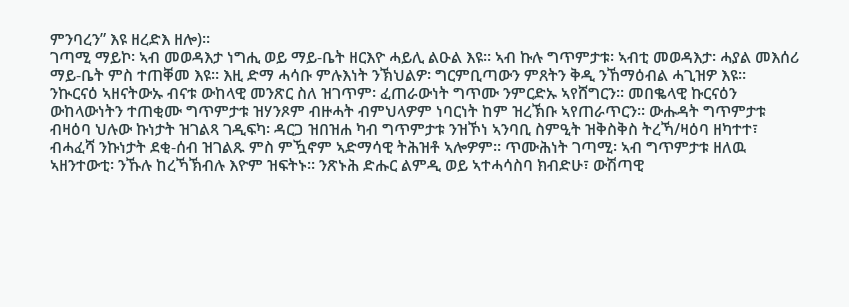ምንባረን” እዩ ዘረድእ ዘሎ)።
ገጣሚ ማይኮ፡ ኣብ መወዳእታ ነግሒ ወይ ማይ-ቤት ዘርእዮ ሓይሊ ልዑል እዩ። ኣብ ኩሉ ግጥምታቱ፡ ኣብቲ መወዳእታ፡ ሓያል መእሰሪ ማይ-ቤት ምስ ተጠቐመ እዩ። እዚ ድማ ሓሳቡ ምሉእነት ንኽህልዎ፡ ግርምቢጣውን ምጸትን ቅዲ ንኸማዕብል ሓጊዝዎ እዩ።
ንኲርናዕ ኣዘናትውኡ ብናቱ ውከላዊ መንጽር ስለ ዝገጥም፡ ፈጠራውነት ግጥሙ ንምርድኡ ኣየሸግርን። መበቈላዊ ኩርናዕን ውከላውነትን ተጠቂሙ ግጥምታቱ ዝሃንጾም ብዙሓት ብምህላዎም ነባርነት ከም ዝረኽቡ ኣየጠራጥርን። ውሑዳት ግጥምታቱ ብዛዕባ ህሉው ኩነታት ዝገልጻ ገዲፍካ፡ ዳርጋ ዝበዝሐ ካብ ግጥምታቱ ንዝኾነ ኣንባቢ ስምዒት ዝቅስቅስ ትረኻ/ዛዕባ ዘካተተ፣ ብሓፈሻ ንኩነታት ደቂ-ሰብ ዝገልጹ ምስ ምዃኖም ኣድማሳዊ ትሕዝቶ ኣሎዎም። ጥሙሕነት ገጣሚ፡ ኣብ ግጥምታቱ ዘለዉ ኣዘንተውቲ፡ ንኹሉ ከረኻኽብሉ እዮም ዝፍትኑ። ንጽኑሕ ድሑር ልምዲ ወይ ኣተሓሳስባ ክብድሁ፣ ውሽጣዊ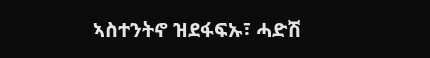ኣስተንትኖ ዝደፋፍኡ፣ ሓድሽ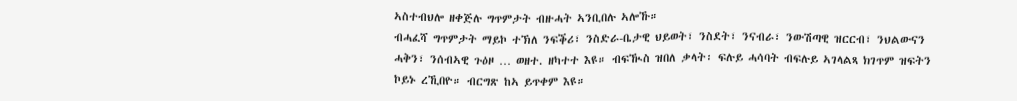ኣስተብህሎ ዘቀጅሉ ግጥምታት ብዙሓት ኣንቢበሉ ኣሎኹ።
ብሓፈሻ ግጥምታት ማይኮ ተኽለ ንፍቕሪ፣ ንስድራ-ቤታዊ ህይወት፣ ንስደት፣ ንናብራ፣ ንውሽጣዊ ዝርርብ፣ ንህልውናን ሓቅን፣ ንሰብኣዊ ጉዕዞ … ወዘተ. ዘካተተ እዩ። ብፍዂስ ዝበለ ቃላት፡ ፍሉይ ሓሳባት ብፍሉይ ኣገላልጻ ክገጥም ዝፍትን ኮይኑ ረኺበዮ። ብርግጽ ከኣ ይጥቀም እዩ።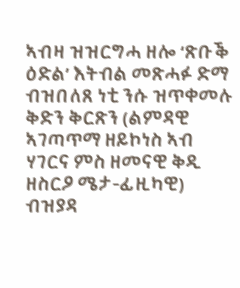ኣብዛ ዝዝርግሓ ዘሎ ‘ጽቡቕ ዕድል’ እትብል መጽሓፉ ድማ ብዝበለጸ ነቲ ንሱ ዝጥቀመሉ ቅድን ቅርጽን (ልምዳዊ ኣገጣጥማ ዘይኮነስ ኣብ ሃገርና ምስ ዘመናዊ ቅዲ ዘስርዖ ሜታ-ፊዚካዊ) ብዝያዳ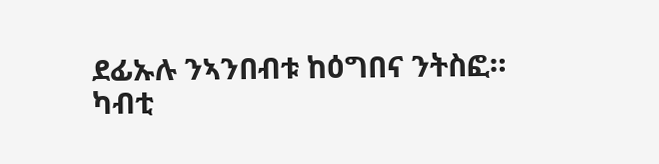ደፊኡሉ ንኣንበብቱ ከዕግበና ንትስፎ።
ካብቲ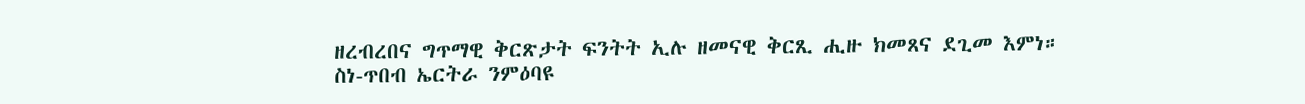ዘረብረበና ግጥማዊ ቅርጽታት ፍንትት ኢሉ ዘመናዊ ቅርጺ ሒዙ ክመጸና ደጊመ እምነ።
ስነ-ጥበብ ኤርትራ ንምዕባዩ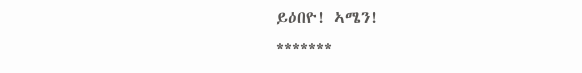ይዕበዮ! ኣሜን!
*******